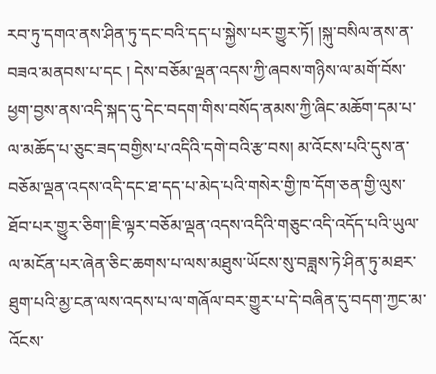རབ་ཏུ་དགའ་ནས་ཤིན་ཏུ་དང་བའི་དད་པ་སྐྱེས་པར་གྱུར་ཏོ། །སྐུ་བསིལ་ནས་ན་བཟའ་མནབས་པ་དང ། དེས་བཅོམ་ལྡན་འདས་ཀྱི་ཞབས་གཉིས་ལ་མགོ་བོས་ཕྱག་བྱས་ནས་འདི་སྐད་དུ་དེང་བདག་གིས་བསོད་ནམས་ཀྱི་ཞིང་མཆོག་དམ་པ་ལ་མཆོད་པ་ཅུང་ཟད་བགྱིས་པ་འདིའི་དགེ་བའི་རྩ་བས། མ་འོངས་པའི་དུས་ན་བཅོམ་ལྡན་འདས་འདི་དང་ཐ་དད་པ་མེད་པའི་གསེར་གྱི་ཁ་དོག་ཅན་གྱི་ལུས་ཐོབ་པར་གྱུར་ཅིག་།ཇི་ལྟར་བཅོམ་ལྡན་འདས་འདིའི་གཅུང་འདི་འདོད་པའི་ཡུལ་ལ་མངོན་པར་ཞེན་ཅིང་ཆགས་པ་ལས་མཐུས་ཡོངས་སུ་བཟླས་ཏེ་ཤིན་ཏུ་མཐར་ཐུག་པའི་མྱ་ངན་ལས་འདས་པ་ལ་གཞོལ་བར་གྱུར་པ་དེ་བཞིན་དུ་བདག་ཀྱང་མ་འོངས་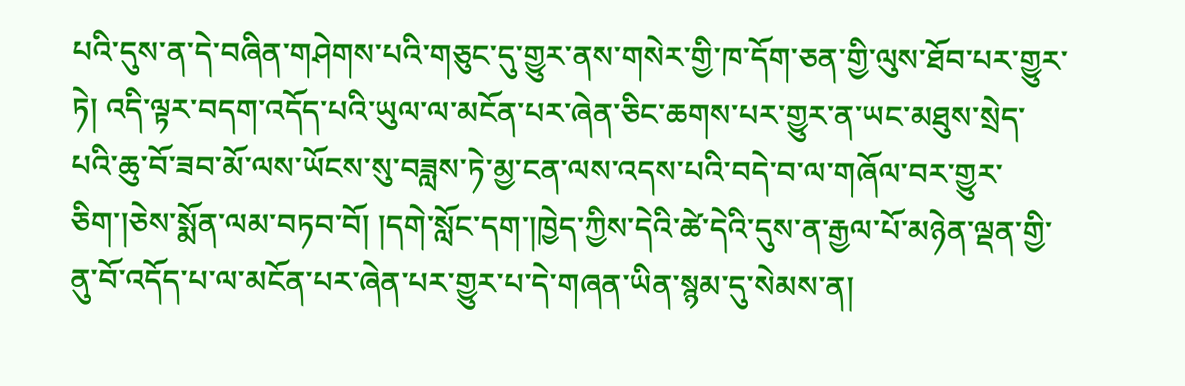པའི་དུས་ན་དེ་བཞིན་གཤེགས་པའི་གཅུང་དུ་གྱུར་ནས་གསེར་གྱི་ཁ་དོག་ཅན་གྱི་ལུས་ཐོབ་པར་གྱུར་ཏེ། འདི་ལྟར་བདག་འདོད་པའི་ཡུལ་ལ་མངོན་པར་ཞེན་ཅིང་ཆགས་པར་གྱུར་ན་ཡང་མཐུས་སྲེད་པའི་ཆུ་བོ་ཟབ་མོ་ལས་ཡོངས་སུ་བཟླས་ཏེ་མྱ་ངན་ལས་འདས་པའི་བདེ་བ་ལ་གཞོལ་བར་གྱུར་ཅིག་།ཅེས་སྨོན་ལམ་བཏབ་བོ། །དགེ་སློང་དག་།ཁྱེད་ཀྱིས་དེའི་ཚེ་དེའི་དུས་ན་རྒྱལ་པོ་མཉེན་ལྡན་གྱི་ནུ་བོ་འདོད་པ་ལ་མངོན་པར་ཞེན་པར་གྱུར་པ་དེ་གཞན་ཡིན་སྙམ་དུ་སེམས་ན།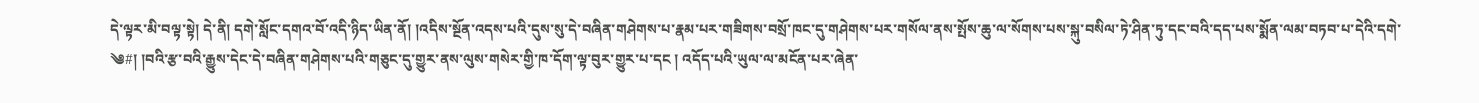དེ་ལྟར་མི་བལྟ་སྟེ། དེ་ནི། དགེ་སློང་དགའ་བོ་འདི་ཉིད་ཡིན་ནོ། །འདིས་སྔོན་འདས་པའི་དུས་སུ་དེ་བཞིན་གཤེགས་པ་རྣམ་པར་གཟིགས་བསྲོ་ཁང་དུ་གཤེགས་པར་གསོལ་ནས་སྤོས་ཆུ་ལ་སོགས་པས་སྐུ་བསིལ་ཏེ་ཤིན་ཏུ་དང་བའི་དད་པས་སྨོན་ལམ་བཏབ་པ་དེའི་དགེ་
༄#། །བའི་རྩ་བའི་རྒྱུས་དེང་དེ་བཞིན་གཤེགས་པའི་གཅུང་དུ་གྱུར་ནས་ལུས་གསེར་གྱི་ཁ་དོག་ལྟ་བུར་གྱུར་པ་དང ། འདོད་པའི་ཡུལ་ལ་མངོན་པར་ཞེན་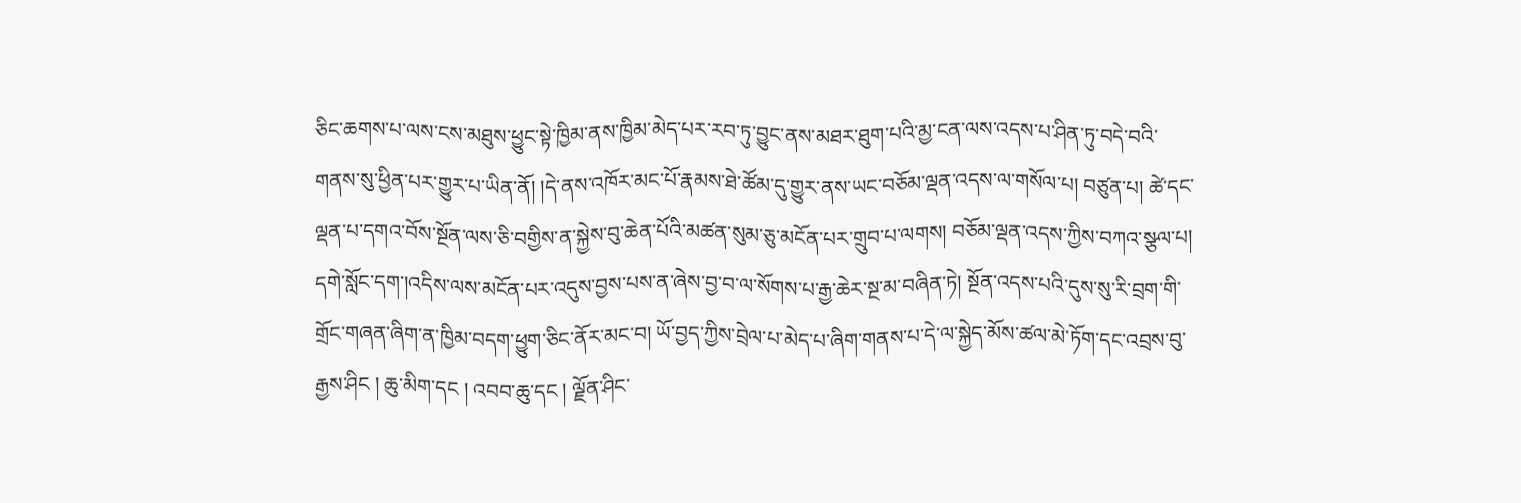ཅིང་ཆགས་པ་ལས་ངས་མཐུས་ཕྱུང་སྟེ་ཁྱིམ་ནས་ཁྱིམ་མེད་པར་རབ་ཏུ་བྱུང་ནས་མཐར་ཐུག་པའི་མྱ་ངན་ལས་འདས་པ་ཤིན་ཏུ་བདེ་བའི་གནས་སུ་ཕྱིན་པར་གྱུར་པ་ཡིན་ནོ། །དེ་ནས་འཁོར་མང་པོ་རྣམས་ཐེ་ཚོམ་དུ་གྱུར་ནས་ཡང་བཅོམ་ལྡན་འདས་ལ་གསོལ་པ། བཙུན་པ། ཚེ་དང་ལྡན་པ་དགའ་བོས་སྔོན་ལས་ཅི་བགྱིས་ན་སྐྱེས་བུ་ཆེན་པོའི་མཚན་སུམ་ཅུ་མངོན་པར་གྲུབ་པ་ལགས། བཅོམ་ལྡན་འདས་ཀྱིས་བཀའ་སྩལ་པ། དགེ་སློང་དག་།འདིས་ལས་མངོན་པར་འདུས་བྱས་པས་ན་ཞེས་བྱ་བ་ལ་སོགས་པ་རྒྱ་ཆེར་སྔ་མ་བཞིན་ཏེ། སྔོན་འདས་པའི་དུས་སུ་རི་བྲག་གི་གྲོང་གཞན་ཞིག་ན་ཁྱིམ་བདག་ཕྱུག་ཅིང་ནོར་མང་བ། ཡོ་བྱད་ཀྱིས་བྲེལ་པ་མེད་པ་ཞིག་གནས་པ་དེ་ལ་སྐྱེད་མོས་ཚལ་མེ་ཏོག་དང་འབྲས་བུ་རྒྱས་ཤིང ། ཆུ་མིག་དང ། འབབ་ཆུ་དང ། ལྗོན་ཤིང་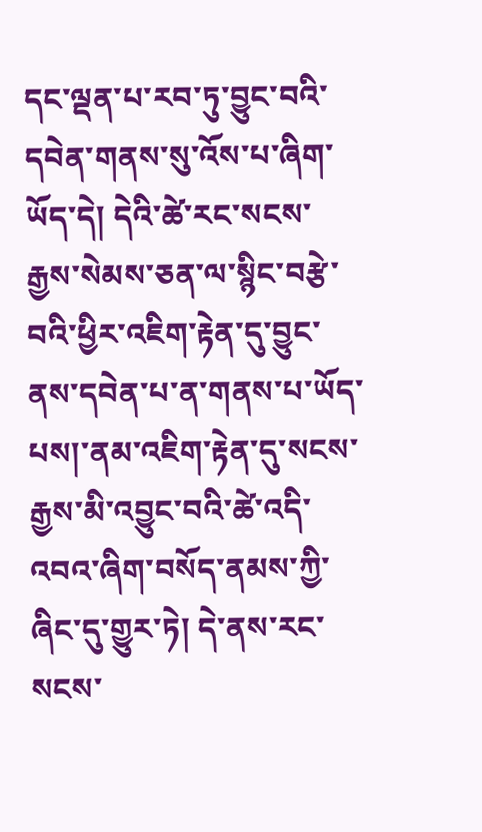དང་ལྡན་པ་རབ་ཏུ་བྱུང་བའི་དབེན་གནས་སུ་འོས་པ་ཞིག་ཡོད་དེ། དེའི་ཚེ་རང་སངས་རྒྱས་སེམས་ཅན་ལ་སྙིང་བརྩེ་བའི་ཕྱིར་འཇིག་རྟེན་དུ་བྱུང་ནས་དབེན་པ་ན་གནས་པ་ཡོད་པས།་ནམ་འཇིག་རྟེན་དུ་སངས་རྒྱས་མི་འབྱུང་བའི་ཚེ་འདི་འབའ་ཞིག་བསོད་ནམས་ཀྱི་ཞིང་དུ་གྱུར་ཏེ། དེ་ནས་རང་སངས་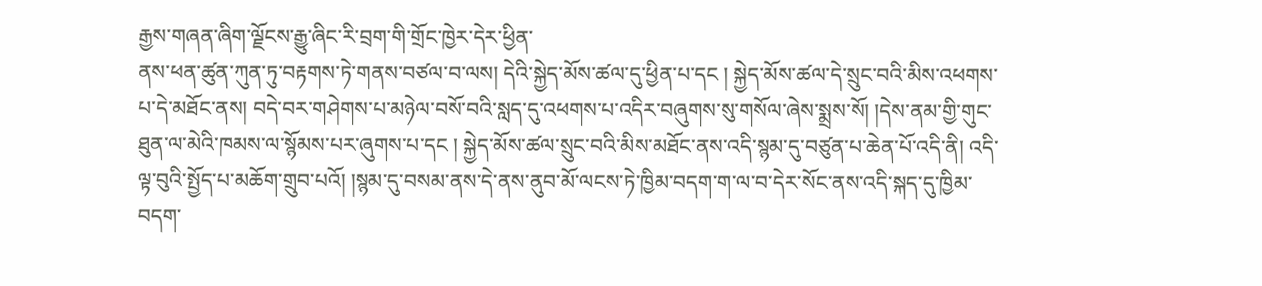རྒྱས་གཞན་ཞིག་ལྗོངས་རྒྱུ་ཞིང་རི་བྲག་གི་གྲོང་ཁྱེར་དེར་ཕྱིན་
ནས་ཕན་ཚུན་ཀུན་ཏུ་བརྟགས་ཏེ་གནས་བཙལ་བ་ལས། དེའི་སྐྱེད་མོས་ཚལ་དུ་ཕྱིན་པ་དང ། སྐྱེད་མོས་ཚལ་དེ་སྲུང་བའི་མིས་འཕགས་པ་དེ་མཐོང་ནས། བདེ་བར་གཤེགས་པ་མཉེལ་བསོ་བའི་སླད་དུ་འཕགས་པ་འདིར་བཞུགས་སུ་གསོལ་ཞེས་སྨྲས་སོ། །དེས་ནམ་གྱི་གུང་ཐུན་ལ་མེའི་ཁམས་ལ་སྙོམས་པར་ཞུགས་པ་དང ། སྐྱེད་མོས་ཚལ་སྲུང་བའི་མིས་མཐོང་ནས་འདི་སྙམ་དུ་བཙུན་པ་ཆེན་པོ་འདི་ནི། འདི་ལྟ་བུའི་སྤྱོད་པ་མཆོག་གྲུབ་པའོ། །སྙམ་དུ་བསམ་ནས་དེ་ནས་ནུབ་མོ་ལངས་ཏེ་ཁྱིམ་བདག་ག་ལ་བ་དེར་སོང་ནས་འདི་སྐད་དུ་ཁྱིམ་བདག་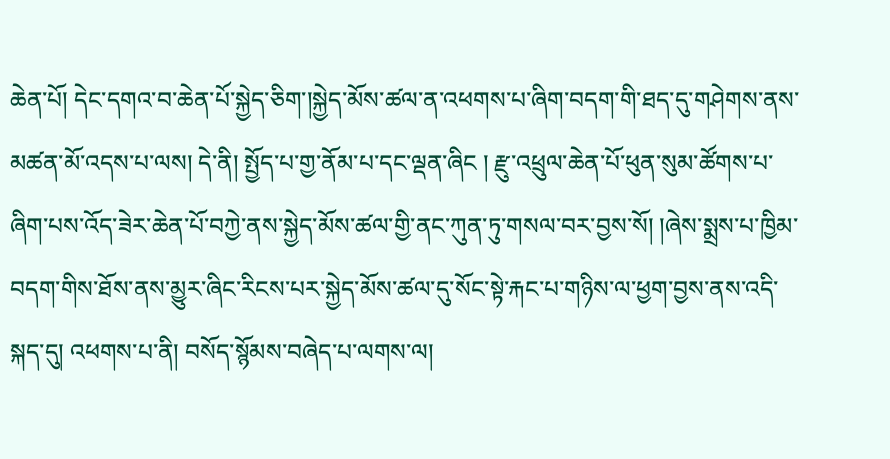ཆེན་པོ། དེང་དགའ་བ་ཆེན་པོ་སྐྱེད་ཅིག་།སྐྱེད་མོས་ཚལ་ན་འཕགས་པ་ཞིག་བདག་གི་ཐད་དུ་གཤེགས་ནས་མཚན་མོ་འདས་པ་ལས། དེ་ནི། སྤྱོད་པ་གྱ་ནོམ་པ་དང་ལྡན་ཞིང ། རྫུ་འཕྲུལ་ཆེན་པོ་ཕུན་སུམ་ཚོགས་པ་ཞིག་པས་འོད་ཟེར་ཆེན་པོ་བཀྱེ་ནས་སྐྱེད་མོས་ཚལ་གྱི་ནང་ཀུན་ཏུ་གསལ་བར་བྱས་སོ། །ཞེས་སྨྲས་པ་ཁྱིམ་བདག་གིས་ཐོས་ནས་མྱུར་ཞིང་རིངས་པར་སྐྱེད་མོས་ཚལ་དུ་སོང་སྟེ་རྐང་པ་གཉིས་ལ་ཕྱག་བྱས་ནས་འདི་སྐད་དུ། འཕགས་པ་ནི། བསོད་སྙོམས་བཞེད་པ་ལགས་ལ།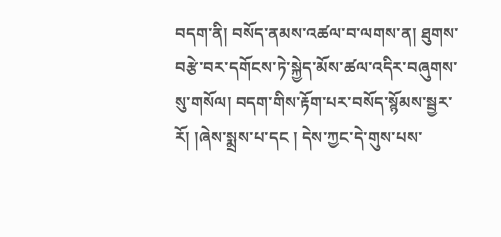བདག་ནི། བསོད་ནམས་འཚལ་བ་ལགས་ན། ཐུགས་བརྩེ་བར་དགོངས་ཏེ་སྐྱེད་མོས་ཚལ་འདིར་བཞུགས་སུ་གསོལ། བདག་གིས་རྟོག་པར་བསོད་སྙོམས་སྦྱར་རོ། །ཞེས་སྨྲས་པ་དང ། དེས་ཀྱང་དེ་གུས་པས་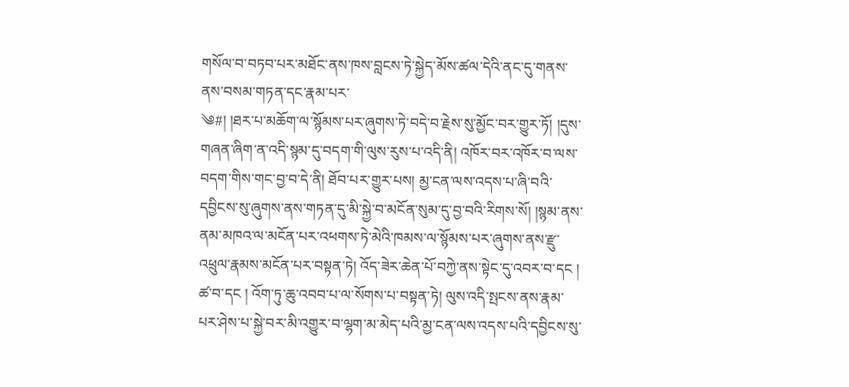གསོལ་བ་བཏབ་པར་མཐོང་ནས་ཁས་བླངས་ཏེ་སྐྱེད་མོས་ཚལ་དེའི་ནང་དུ་གནས་ནས་བསམ་གཏན་དང་རྣམ་པར་
༄#། །ཐར་པ་མཆོག་ལ་སྙོམས་པར་ཞུགས་ཏེ་བདེ་བ་རྗེས་སུ་མྱོང་བར་གྱུར་ཏོ། །དུས་གཞན་ཞིག་ན་འདི་སྙམ་དུ་བདག་གི་ལུས་རུས་པ་འདི་ནི། འཁོར་བར་འཁོར་བ་ལས་བདག་གིས་གང་བྱ་བ་དེ་ནི། ཐོབ་པར་གྱུར་པས། མྱ་ངན་ལས་འདས་པ་ཞི་བའི་དབྱིངས་སུ་ཞུགས་ནས་གཏན་དུ་མི་སྐྱེ་བ་མངོན་སུམ་དུ་བྱ་བའི་རིགས་སོ། །སྙམ་ནས་ནམ་མཁའ་ལ་མངོན་པར་འཕགས་ཏེ་མེའི་ཁམས་ལ་སྙོམས་པར་ཞུགས་ནས་རྫུ་འཕྲུལ་རྣམས་མངོན་པར་བསྟན་ཏེ། འོད་ཟེར་ཆེན་པོ་བཀྱེ་ནས་སྟེང་དུ་འབར་བ་དང ། ཚ་བ་དང ། འོག་ཏུ་ཆུ་འབབ་པ་ལ་སོགས་པ་བསྟན་ཏེ། ལུས་འདི་སྤངས་ནས་རྣམ་པར་ཤེས་པ་སྐྱེ་བར་མི་འགྱུར་བ་ལྷག་མ་མེད་པའི་མྱ་ངན་ལས་འདས་པའི་དབྱིངས་སུ་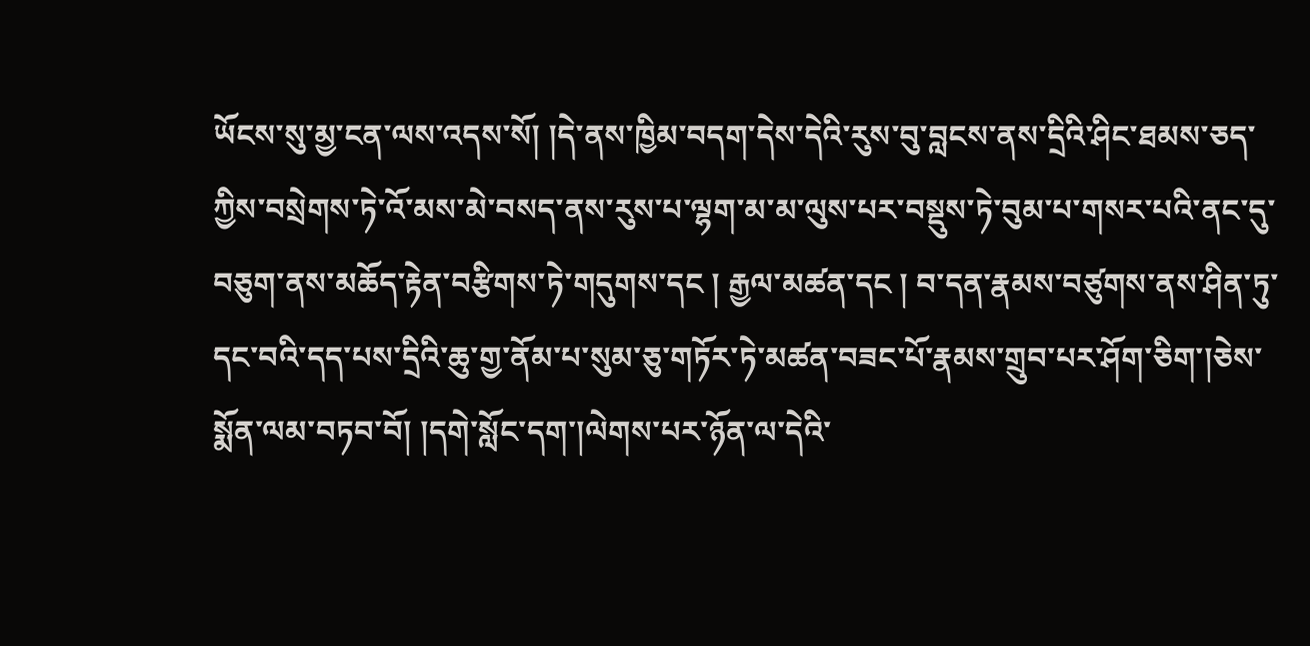ཡོངས་སུ་མྱ་ངན་ལས་འདས་སོ། །དེ་ནས་ཁྱིམ་བདག་དེས་དེའི་རུས་བུ་བླངས་ནས་དྲིའི་ཤིང་ཐམས་ཅད་ཀྱིས་བསྲེགས་ཏེ་འོ་མས་མེ་བསད་ནས་རུས་པ་ལྷག་མ་མ་ལུས་པར་བསྡུས་ཏེ་བུམ་པ་གསར་པའི་ནང་དུ་བཅུག་ནས་མཆོད་རྟེན་བརྩིགས་ཏེ་གདུགས་དང ། རྒྱལ་མཚན་དང ། བ་དན་རྣམས་བཙུགས་ནས་ཤིན་ཏུ་དང་བའི་དད་པས་དྲིའི་ཆུ་གྱ་ནོམ་པ་སུམ་ཅུ་གཏོར་ཏེ་མཚན་བཟང་པོ་རྣམས་གྲུབ་པར་ཤོག་ཅིག་།ཅེས་སྨོན་ལམ་བཏབ་བོ། །དགེ་སློང་དག་།ལེགས་པར་ཉོན་ལ་དེའི་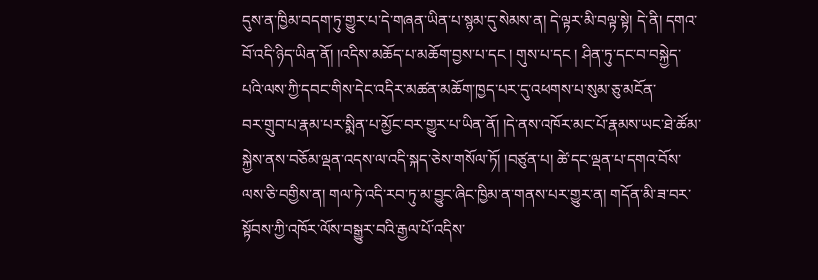དུས་ན་ཁྱིམ་བདག་ཏུ་གྱུར་པ་དེ་གཞན་ཡིན་པ་སྙམ་དུ་སེམས་ན། དེ་ལྟར་མི་བལྟ་སྟེ། དེ་ནི། དགའ་བོ་འདི་ཉིད་ཡིན་ནོ། །འདིས་མཆོད་པ་མཆོག་བྱས་པ་དང ། གུས་པ་དང ། ཤིན་ཏུ་དང་བ་བསྐྱེད་པའི་ལས་ཀྱི་དབང་གིས་དེང་འདིར་མཚན་མཆོག་ཁྱད་པར་དུ་འཕགས་པ་སུམ་ཅུ་མངོན་
བར་གྲུབ་པ་རྣམ་པར་སྨིན་པ་མྱོང་བར་གྱུར་པ་ཡིན་ནོ། །དེ་ནས་འཁོར་མང་པོ་རྣམས་ཡང་ཐེ་ཚོམ་སྐྱེས་ནས་བཅོམ་ལྡན་འདས་ལ་འདི་སྐད་ཅེས་གསོལ་ཏོ། །བཙུན་པ། ཚེ་དང་ལྡན་པ་དགའ་བོས་ལས་ཅི་བགྱིས་ན། གལ་ཏེ་འདི་རབ་ཏུ་མ་བྱུང་ཞིང་ཁྱིམ་ན་གནས་པར་གྱུར་ན། གདོན་མི་ཟ་བར་སྟོབས་ཀྱི་འཁོར་ལོས་བསྒྱུར་བའི་རྒྱལ་པོ་འདིས་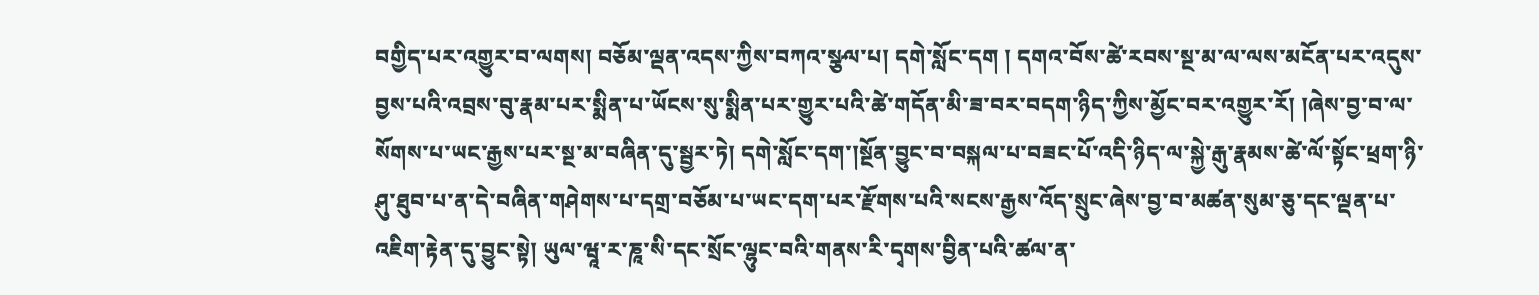བགྱིད་པར་འགྱུར་བ་ལགས། བཅོམ་ལྡན་འདས་ཀྱིས་བཀའ་སྩལ་པ། དགེ་སློང་དག ། དགའ་བོས་ཚེ་རབས་སྔ་མ་ལ་ལས་མངོན་པར་འདུས་བྱས་པའི་འབྲས་བུ་རྣམ་པར་སྨིན་པ་ཡོངས་སུ་སྨིན་པར་གྱུར་པའི་ཚེ་གདོན་མི་ཟ་བར་བདག་ཉིད་ཀྱིས་མྱོང་བར་འགྱུར་རོ། །ཞེས་བྱ་བ་ལ་སོགས་པ་ཡང་རྒྱས་པར་སྔ་མ་བཞིན་དུ་སྦྱར་ཏེ། དགེ་སློང་དག་།སྔོན་བྱུང་བ་བསྐལ་པ་བཟང་པོ་འདི་ཉིད་ལ་སྐྱེ་རྒུ་རྣམས་ཚེ་ལོ་སྟོང་ཕྲག་ཉི་ཤུ་ཐུབ་པ་ན་དེ་བཞིན་གཤེགས་པ་དགྲ་བཅོམ་པ་ཡང་དག་པར་རྫོགས་པའི་སངས་རྒྱས་འོད་སྲུང་ཞེས་བྱ་བ་མཚན་སུམ་ཅུ་དང་ལྡན་པ་འཇིག་རྟེན་དུ་བྱུང་སྟེ། ཡུལ་ཝཱ་ར་ཎཱ་སི་དང་སྲོང་ལྷུང་བའི་གནས་རི་དྭགས་བྱིན་པའི་ཚལ་ན་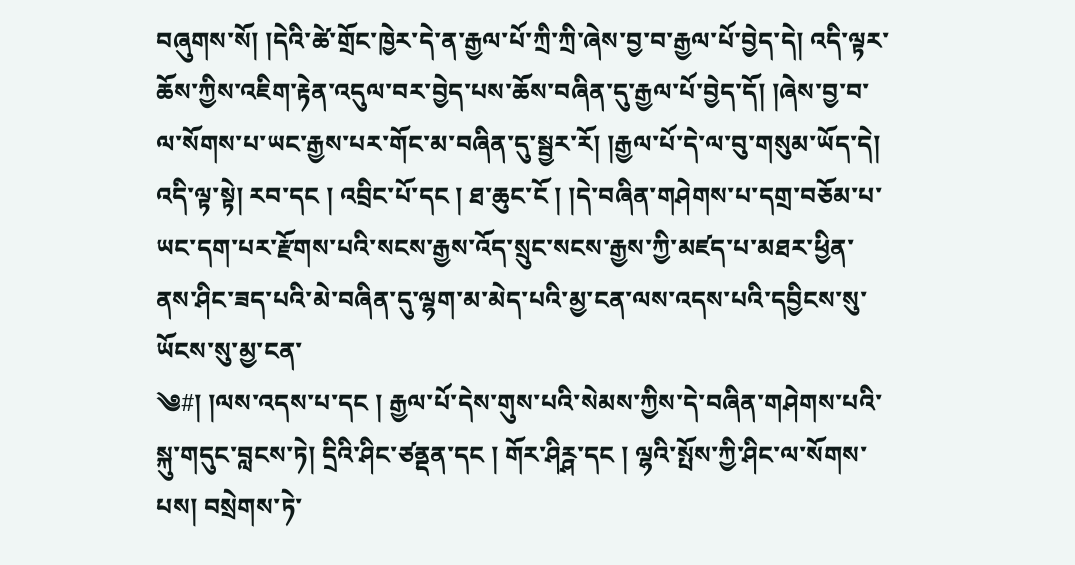བཞུགས་སོ། །དེའི་ཚེ་གྲོང་ཁྱེར་དེ་ན་རྒྱལ་པོ་ཀྲི་ཀྲི་ཞེས་བྱ་བ་རྒྱལ་པོ་བྱེད་དེ། འདི་ལྟར་ཆོས་ཀྱིས་འཇིག་རྟེན་འདུལ་བར་བྱེད་པས་ཆོས་བཞིན་དུ་རྒྱལ་པོ་བྱེད་དོ། །ཞེས་བྱ་བ་ལ་སོགས་པ་ཡང་རྒྱས་པར་གོང་མ་བཞིན་དུ་སྦྱར་རོ། །རྒྱལ་པོ་དེ་ལ་བུ་གསུམ་ཡོད་དེ། འདི་ལྟ་སྟེ། རབ་དང ། འབྲིང་པོ་དང ། ཐ་ཆུང་ངོ ། །དེ་བཞིན་གཤེགས་པ་དགྲ་བཅོམ་པ་ཡང་དག་པར་རྫོགས་པའི་སངས་རྒྱས་འོད་སྲུང་སངས་རྒྱས་ཀྱི་མཛད་པ་མཐར་ཕྱིན་ནས་ཤིང་ཟད་པའི་མེ་བཞིན་དུ་ལྷག་མ་མེད་པའི་མྱ་ངན་ལས་འདས་པའི་དབྱིངས་སུ་ཡོངས་སུ་མྱ་ངན་
༄#། །ལས་འདས་པ་དང ། རྒྱལ་པོ་དེས་གུས་པའི་སེམས་ཀྱིས་དེ་བཞིན་གཤེགས་པའི་སྐུ་གདུང་བླངས་ཏེ། དྲིའི་ཤིང་ཙནྡན་དང ། གོར་ཤིཪྴ་དང ། ལྷའི་སྤོས་ཀྱི་ཤིང་ལ་སོགས་པས། བསྲེགས་ཏེ་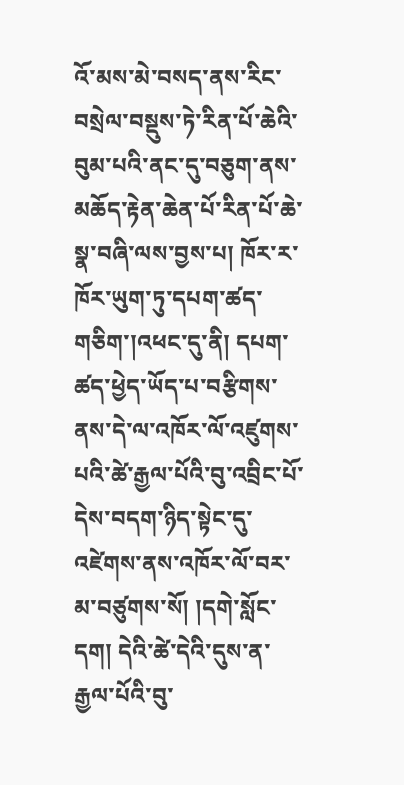འོ་མས་མེ་བསད་ནས་རིང་བསྲེལ་བསྡུས་ཏེ་རིན་པོ་ཆེའི་བུམ་པའི་ནང་དུ་བཅུག་ནས་མཆོད་རྟེན་ཆེན་པོ་རིན་པོ་ཆེ་སྣ་བཞི་ལས་བྱས་པ། ཁོར་ར་ཁོར་ཡུག་ཏུ་དཔག་ཚད་གཅིག་།འཕང་དུ་ནི། དཔག་ཚད་ཕྱེད་ཡོད་པ་བརྩིགས་ནས་དེ་ལ་འཁོར་ལོ་འཛུགས་པའི་ཚེ་རྒྱལ་པོའི་བུ་འབྲིང་པོ་དེས་བདག་ཉིད་སྟེང་དུ་འཛེགས་ནས་འཁོར་ལོ་བར་མ་བཙུགས་སོ། །དགེ་སློང་དག། དེའི་ཚེ་དེའི་དུས་ན་རྒྱལ་པོའི་བུ་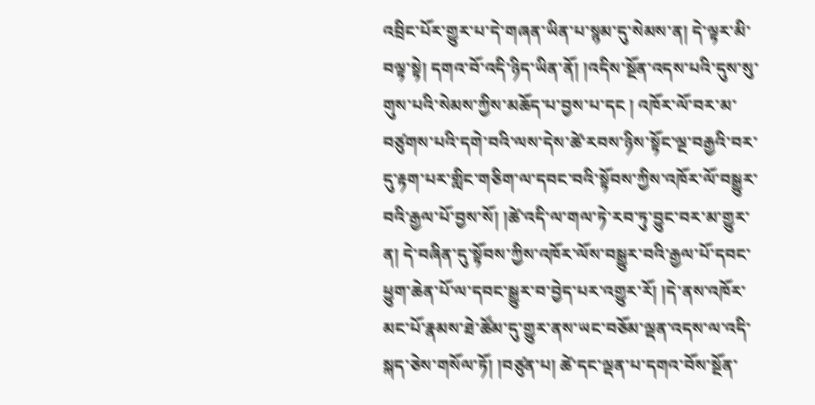འབྲིང་པོར་གྱུར་པ་དེ་གཞན་ཡིན་པ་སྙམ་དུ་སེམས་ན། དེ་ལྟར་མི་བལྟ་སྟེ། དགའ་བོ་འདི་ཉིད་ཡིན་ནོ། །འདིས་སྔོན་འདས་པའི་དུས་སུ་གུས་པའི་སེམས་ཀྱིས་མཆོད་པ་བྱས་པ་དང ། འཁོར་ལོ་བར་མ་བཙུགས་པའི་དགེ་བའི་ལས་དེས་ཚེ་རབས་ཉིས་སྟོང་ལྔ་བརྒྱའི་བར་དུ་རྟག་པར་གླིང་གཅིག་ལ་དབང་བའི་སྟོབས་ཀྱིས་འཁོར་ལོ་བསྒྱུར་བའི་རྒྱལ་པོ་བྱས་སོ། །ཚེ་འདི་ལ་གལ་ཏེ་རབ་ཏུ་བྱུང་བར་མ་གྱུར་ན། དེ་བཞིན་དུ་སྟོབས་ཀྱིས་འཁོར་ལོས་བསྒྱུར་བའི་རྒྱལ་པོ་དབང་ཕྱུག་ཆེན་པོ་ལ་དབང་སྒྱུར་བ་བྱེད་པར་འགྱུར་རོ། །དེ་ནས་འཁོར་མང་པོ་རྣམས་ཐེ་ཚོམ་དུ་གྱུར་ནས་ཡང་བཅོམ་ལྡན་འདས་ལ་འདི་སྐད་ཅེས་གསོལ་ཏོ། །བཙུན་པ། ཚེ་དང་ལྡན་པ་དགའ་བོས་སྔོན་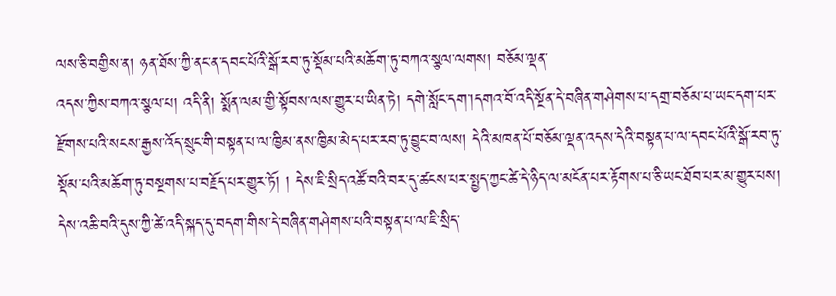ལས་ཅི་བགྱིས་ན། ཉན་ཐོས་ཀྱི་ནང་ན་དབང་པོའི་སྒོ་རབ་ཏུ་སྡོམ་པའི་མཆོག་ཏུ་བཀའ་སྩལ་ལགས། བཅོམ་ལྡན་
འདས་ཀྱིས་བཀའ་སྩལ་པ། འདི་ནི། སྨོན་ལམ་གྱི་སྟོབས་ལས་གྱུར་པ་ཡིན་ཏེ། དགེ་སློང་དག་།དགའ་བོ་འདི་སྔོན་དེ་བཞིན་གཤེགས་པ་དགྲ་བཅོམ་པ་ཡང་དག་པར་རྫོགས་པའི་སངས་རྒྱས་འོད་སྲུང་གི་བསྟན་པ་ལ་ཁྱིམ་ནས་ཁྱིམ་མེད་པར་རབ་ཏུ་བྱུང་བ་ལས། དེའི་མཁན་པོ་བཅོམ་ལྡན་འདས་དེའི་བསྟན་པ་ལ་དབང་པོའི་སྒོ་རབ་ཏུ་སྡོམ་པའི་མཆོག་ཏུ་བསྔགས་པ་བརྗོད་པར་གྱུར་ཏོ། ། དེས་ཇི་སྲིད་འཚོ་བའི་བར་དུ་ཚངས་པར་སྤྱད་ཀྱང་ཚེ་དེ་ཉིད་ལ་མངོན་པར་རྟོགས་པ་ཅི་ཡང་ཐོབ་པར་མ་གྱུར་པས། དེས་འཆི་བའི་དུས་ཀྱི་ཚེ་འདི་སྐད་དུ་བདག་གིས་དེ་བཞིན་གཤེགས་པའི་བསྟན་པ་ལ་ཇི་སྲིད་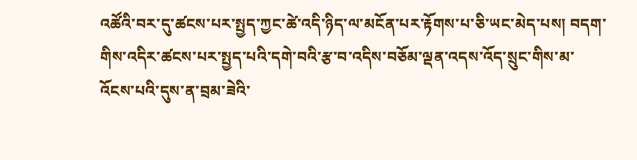འཚོའི་བར་དུ་ཚངས་པར་སྤྱད་ཀྱང་ཚེ་འདི་ཉིད་ལ་མངོན་པར་རྟོགས་པ་ཅི་ཡང་མེད་པས། བདག་གིས་འདིར་ཚངས་པར་སྤྱད་པའི་དགེ་བའི་རྩ་བ་འདིས་བཅོམ་ལྡན་འདས་འོད་སྲུང་གིས་མ་འོངས་པའི་དུས་ན་བྲམ་ཟེའི་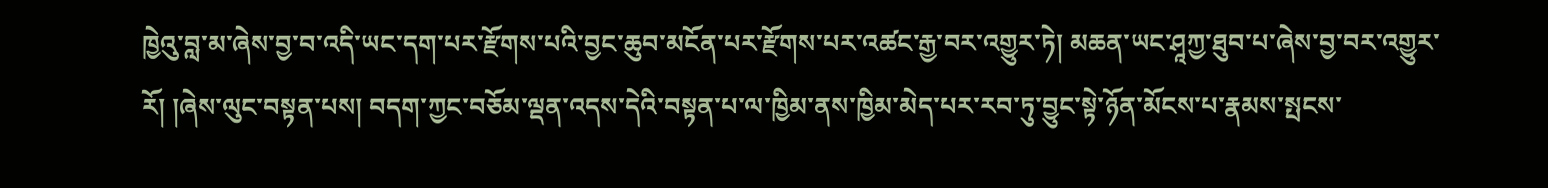ཁྱེའུ་བླ་མ་ཞེས་བྱ་བ་འདི་ཡང་དག་པར་རྫོགས་པའི་བྱང་ཆུབ་མངོན་པར་རྫོགས་པར་འཚང་རྒྱ་བར་འགྱུར་ཏེ། མཆན་ཡང་ཤཱཀྱ་ཐུབ་པ་ཞེས་བྱ་བར་འགྱུར་རོ། །ཞེས་ལུང་བསྟན་པས། བདག་ཀྱང་བཅོམ་ལྡན་འདས་དེའི་བསྟན་པ་ལ་ཁྱིམ་ནས་ཁྱིམ་མེད་པར་རབ་ཏུ་བྱུང་སྟེ་ཉོན་མོངས་པ་རྣམས་སྤངས་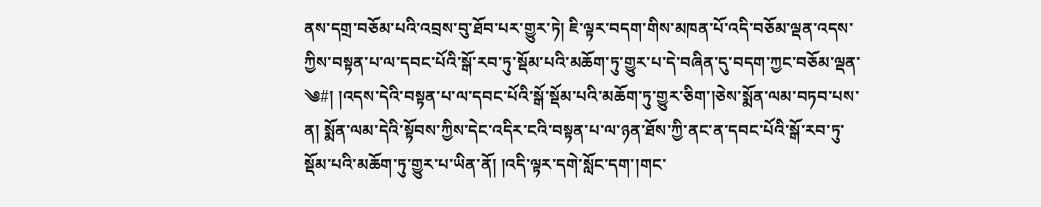ནས་དགྲ་བཅོམ་པའི་འབྲས་བུ་ཐོབ་པར་གྱུར་ཏེ། ཇི་ལྟར་བདག་གིས་མཁན་པོ་འདི་བཅོམ་ལྡན་འདས་ཀྱིས་བསྟན་པ་ལ་དབང་པོའི་སྒོ་རབ་ཏུ་སྡོམ་པའི་མཆོག་ཏུ་གྱུར་པ་དེ་བཞིན་དུ་བདག་ཀྱང་བཅོམ་ལྡན་
༄#། །འདས་དེའི་བསྟན་པ་ལ་དབང་པོའི་སྒོ་སྡོམ་པའི་མཆོག་ཏུ་གྱུར་ཅིག་།ཅེས་སྨོན་ལམ་བཏབ་པས་ན། སྨོན་ལམ་དེའི་སྟོབས་ཀྱིས་དེང་འདིར་ངའི་བསྟན་པ་ལ་ཉན་ཐོས་ཀྱི་ནང་ན་དབང་པོའི་སྒོ་རབ་ཏུ་སྡོམ་པའི་མཆོག་ཏུ་གྱུར་པ་ཡིན་ནོ། །འདི་ལྟར་དགེ་སློང་དག་།གང་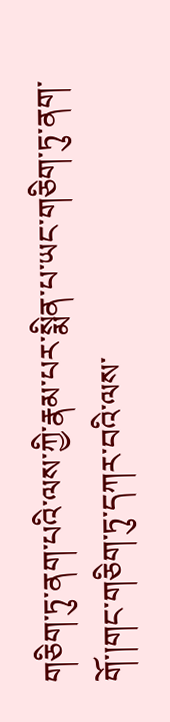གཅིག་ཏུ་ནག་པའི་ལས་ཀྱི་རྣམ་པར་སྨིན་པ་ཡང་གཅིག་ཏུ་ནག་གོ་།གང་གཅིག་ཏུ་དཀར་བའི་ལས་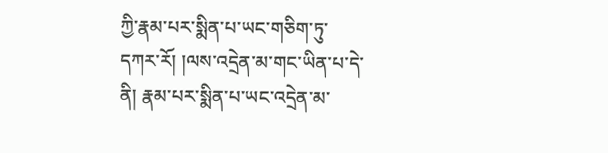ཀྱི་རྣམ་པར་སྨིན་པ་ཡང་གཅིག་ཏུ་དཀར་རོ། །ལས་འདྲེན་མ་གང་ཡིན་པ་དེ་ནི། རྣམ་པར་སྨིན་པ་ཡང་འདྲེན་མ་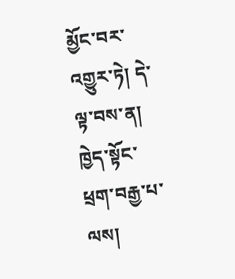མྱོང་བར་འགྱུར་ཏེ། དེ་ལྟ་བས་ན། ཁྱེད་སྟོང་ཕྲག་བརྒྱ་པ་ལས།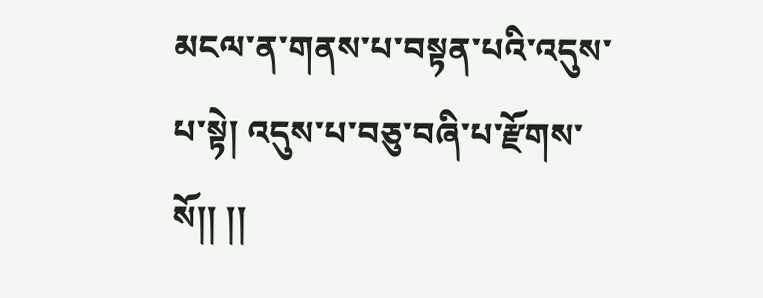མངལ་ན་གནས་པ་བསྟན་པའི་འདུས་པ་སྟེ། འདུས་པ་བཅུ་བཞི་པ་རྫོགས་སོ།། །།